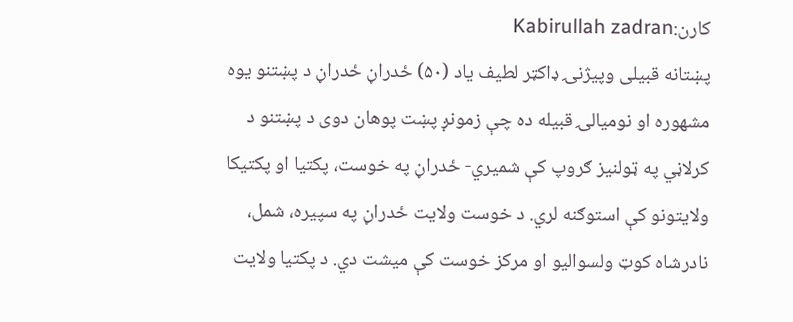کارن:Kabirullah zadran
پښتانه قبیلی وپیژنۍ ډاکټر لطیف یاد (۵۰) ځدراڼ ځدراڼ د پښتنو یوه مشهوره او نومیالۍ قبیله ده چې زمونږ پښت پوهان دوی د پښتنو د کرلاڼي په ټولنیز ګروپ کې شمیري- ځدراڼ په خوست، پکتیا او پکتیکا ولایتونو کې استوګنه لري. د خوست ولایت ځدراڼ په سپیره، شمل، نادرشاه کوټ ولسوالیو او مرکز خوست کې میشت دي. د پکتیا ولایت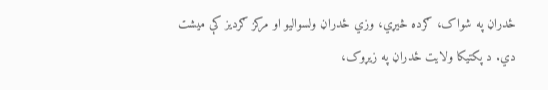ځدراڼ په شواک، ګرده څیړي، وزي ځدراڼ ولسوالیو او مرکز ګردیز کې میشت دي. د پکتیکا ولایت ځدراڼ په زیړوک،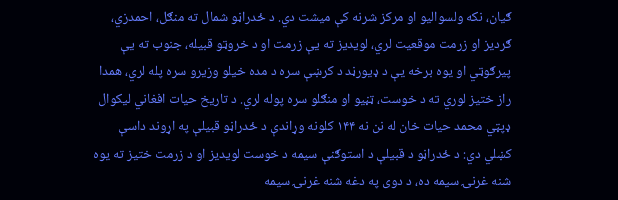ګیان، نکه ولسوالیو او مرکز شرنه کې میشت دي. د ځدراڼو شمال ته منګل، احمدزي، ګردیز او زرمت موقعیت لري، لویدیز ته يې زرمت او د خروټو قبیله، جنوب ته يې پیرګوټي او یوه برخه یې د ډیورڼد د کرښې سره د مده خیلو وزیرو سره پله لري، همدا راز ختیز لوري ته د خوست، ټڼیو او منګلو سره پوله لري. د تاریخ حیات افغاني لیکوال ډپټي محمد حیات خان له نن نه ۱۴۴ کلونه وړاندې د ځدراڼو قبیلې په اړوند داسې کښلي دي: د ځدراڼو د قبیلې د استوګنې سیمه د خوست لویدیز او د زرمت ختیز ته یوه شنه غرنۍ سیمه ده، د دوی په دغه شنه غرنۍ سیمه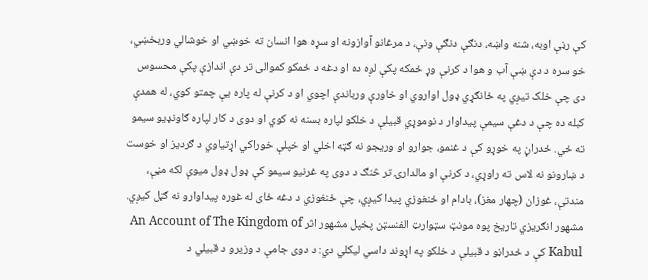کې رڼې اوبه، شنه واښه، دنګې دنګې ونې، د مرغانو آوازونه او سړه هوا انسان ته خوښي او خوشالي وربخښي، خو سره د دې ښې آب و هوا د کرنې وړ ځمکه پکې لږه ده او دغه د ځمکو کموالی تر دې اندازې پکې محسوس دی چې خلک تیږي په ځانګړي ډول اواروي او خاورې ورباندې اچوي او د کرنې له پاره يې چمتو کوي، له همدې کبله ده چې د دغې سیمې پیداوار د نوموړي قبیلې د خلکو لپاره بسنه نه کوي او دوی د کار لپاره ګاونډیو سیمو ته ځي. ځدراڼ په خوړو کې د غنمو، جوارو او وریجو نه ګټه اخلي او خپلې خوراکي اړتیاوي د ګردیز او خوست د ښارونو نه لاس ته راوړي، د کرنې او مالدارۍ تر څنګ د دوی په غرنیو سیمو کې ډول ډول میوې لکه مڼې، مندتې، غوزان (چهار مغز)، بادام او ځنغوزي پیدا کیږي، چې ځنغوزي د دغه ځای له غوره پیداوارو نه ګڼل کیږي. مشهور انګریزي تاریخ پوه مونټ سټوارټ الفنسټن پخپل مشهور اثر An Account of The Kingdom of Kabul کې د ځدراڼو د قبیلې د خلکو په اړوند داسي لیکلي دي: د دوی جامې د وزیرو د قبیلي د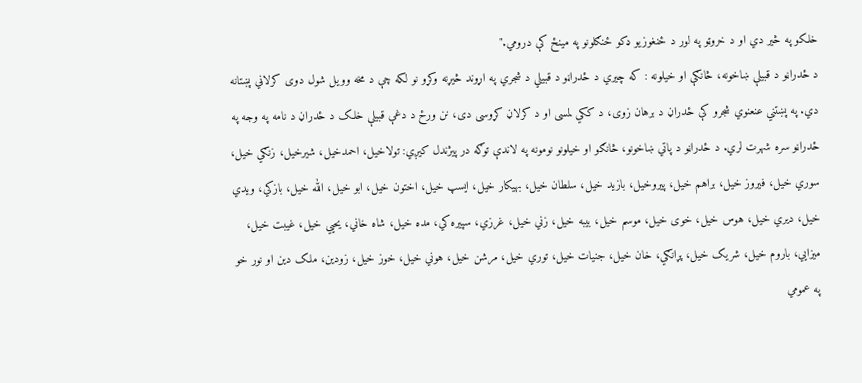خلکو په څیر دي او د خروټو په لور د ځنغوزیو ډکو ځنګلونو په مینځ کې درومي."
د ځدراڼو د قبیلې ښاخونه، څانګې او خیلونه : که چیري د ځدراڼو د قبیلي د شجري په اړوند څیړنه وکړو نو لکه چې د مخه وویل شول دوی کرلاڼي پښتانه دي. په پښتني عنعنوي شجرو کې ځدراڼ د برهان زوی، د ککي لمسی او د کرلاڼ کړوسی دی، نن ورځ د دغې قبیلې خلک د ځدراڼ د نامه په وجه په ځدراڼو سره شهرت لري. د ځدراڼو د پاتي ښاخونو، څانګو او خیلونو نومونه په لاندې توګه در پیژندل کیږي: تولاخیل، احمدخیل، شیرخیل، زنګي خیل، سوري خیل، فیروز خیل، براهم خیل، پیروخیل، بازید خیل، سلطان خیل، بهیکار خیل، ایسپ خیل، اختون خیل، ابو خیل، الله خیل، بازکي، ویدي خیل، دیري خیل، هوس خیل، خوی خیل، موسم خیل، بیبه خیل، زني خیل، غرزي، سپیره کي، مده خیل، شاه خاني، یحیي خیل، غیبت خیل، میزایي، باروم خیل، شریک خیل، پړانګي، خان خیل، جنیات خیل، توري خیل، مرشن خیل، هوني خیل، خوز خیل، زودین، ملک دین او نور خو په عمومي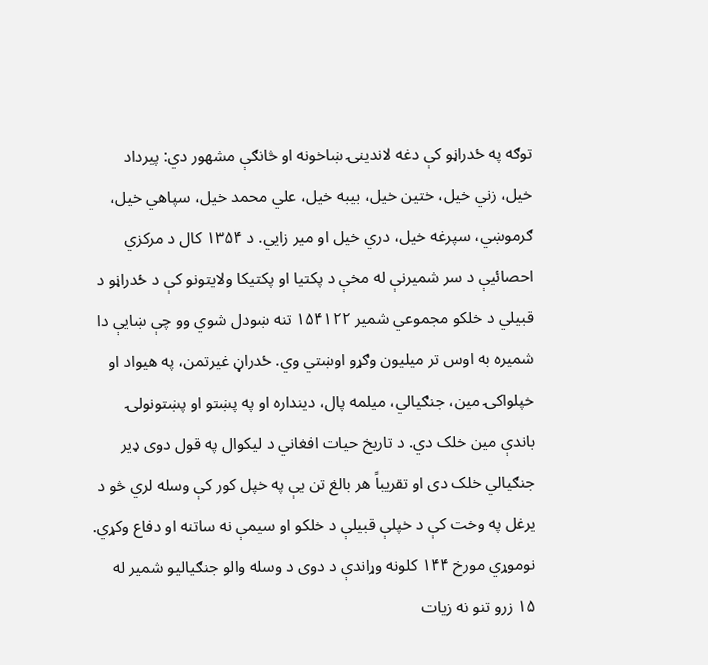توګه په ځدراڼو کې دغه لاندینۍ ښاخونه او څانګې مشهور دي: پیرداد خیل، زني خیل، ختین خیل، بیبه خیل، علي محمد خیل، سپاهي خیل، ګرموښي، سپرغه خیل، دري خیل او میر زايي. د ۱۳۵۴ کال د مرکزي احصائيې د سر شمیرنې له مخې د پکتیا او پکتیکا ولایتونو کې د ځدراڼو د قبیلي د خلکو مجموعي شمیر ۱۵۴۱۲۲ تنه ښودل شوي وو چې ښايې دا شمیره به اوس تر میلیون وګړو اوښتي وي. ځدراڼ غیرتمن، په هیواد او خپلواکۍ مین، جنګیالي، میلمه پال، دینداره او په پښتو او پښتونولۍ باندې مین خلک دي. د تاریخ حیات افغاني د لیکوال په قول دوی ډیر جنګیالي خلک دی او تقریباً هر بالغ تن يې په خپل کور کې وسله لري څو د یرغل په وخت کې د خپلې قبیلې د خلکو او سیمې نه ساتنه او دفاع وکړي. نوموړي مورخ ۱۴۴ کلونه وړاندې د دوی د وسله والو جنګیالیو شمیر له ۱۵ زرو تنو نه زیات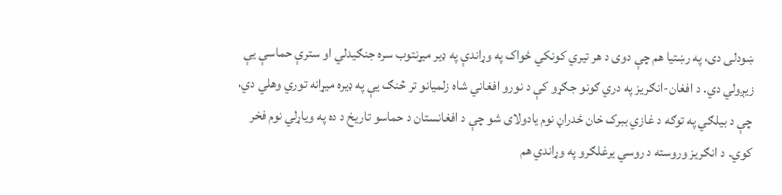ښودلی دی، په رښتیا هم چې دوی د هر تیري کونکي ځواک په وړاندې په ډیر میړنتوب سره جنګیدلي او سترې حماسې يې زیږولي دي. د افغان-انګریز په دري ګونو جګړو کې د نورو افغاني شاه زلمیانو تر څنګ يې په ډیره میړانه توري وهلي دي، چې د بیلګي په توګه د غازي ببرک خان ځدراڼ نوم یادولای شو چې د افغانستان د حماسو تاریخ د ده په ویاړلي نوم فخر کوي. د انګریز وروسته د روسي یرغلګرو په وړاندي هم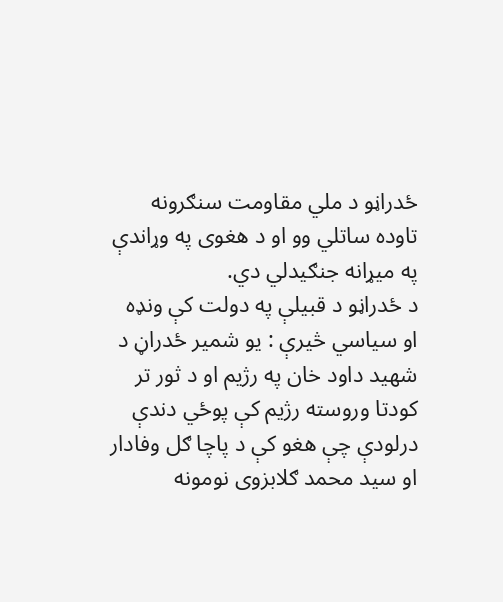ځدراڼو د ملي مقاومت سنګرونه تاوده ساتلي وو او د هغوی په وړاندې په میړانه جنګیدلي دي.
د ځدراڼو د قبیلې په دولت کې ونډه او سیاسي څیرې : یو شمیر ځدراڼ د شهید داود خان په رژیم او د ثور تر کودتا وروسته رژیم کې پوځي دندې درلودې چې هغو کې د پاچا ګل وفادار او سید محمد ګلابزوی نومونه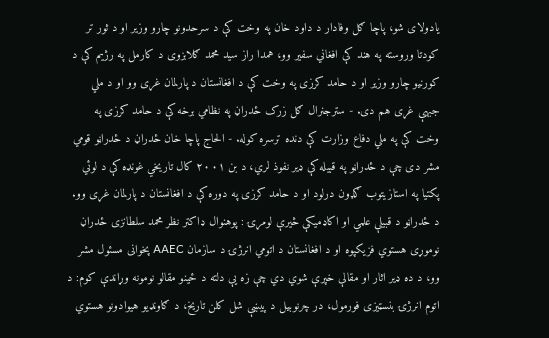یادولای شو، پاچا ګل وفادار د داود خان په وخت کې د سرحدونو چارو وزیر او د ثور تر کودتا وروسته په هند کې افغاني سفیر وو، همدا راز سید محمد ګلابزوی د کارمل په رژیم کې د کورنیو چارو وزیر او د حامد کرزی په وخت کې د افغانستان د پارلمان غړی وو او د ملي جبهې غړی هم دی. - سترجنرال ګل زرک ځدراڼ په نظامي برخه کې د حامد کرزی په وخت کې په ملي دفاع وزارت کې دنده ترسره کوله. - الحاج پاچا خان ځدراڼ د ځدراڼو قومي مشر دی چې د ځدراڼو په قبیله کې ډیر نفوذ لري، د بن ۲۰۰۱ کال تاریخي غونډه کې د لوئي پکتیا په استازیتوب ګډون درلود او د حامد کرزی په دوره کې د افغانستان د پارلمان غړی وو.
د ځدراڼو د قبیلې علمي او اکاډمیکې څیرې لومړۍ : پوهنوال ډاکتر نظر محمد سلطانزی ځدراڼ نوموړی هستوي فزیکپوه او د افغانستان د اتومي انرژۍ د سازمان AAEC پخوانی مسئول مشر وو، د ده ډیر اثار او مقالې خپرې شوي دي چې زه يې دلته د ځینو مقالو نومونه وړاندې کوم: د اتوم انرژۍ بنسټیزی فورمول، در چرنوبیل د پیښې شل کلن تاریخ، د ګاونډیو هیوادونو هستوي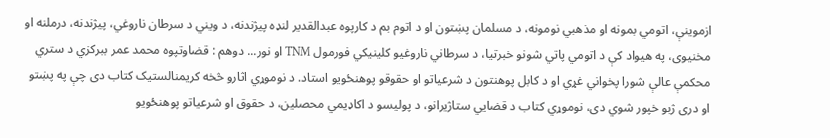ازموینې، اتومي بمونه او مذهبي نومونه، د مسلمان پښتون او د اتوم بم د کارپوه عبدالقدیر لنډه پیژندنه، د ویني د سرطان ناروغي، پیژندنه، درملنه او مخنیوی، په هیواد کې د اتومي پاتي شونو خبرتیا، د سرطاني ناروغیو کلینیکي فورمول TNM او نور... دوهم : قضاوتپوه محمد عمر ببرکزي د ستري محکمې عالې شورا پخواني غړي او د کابل پوهنتون د شرعیاتو او حقوقو پوهنځویو استاد. د نوموړي اثارو څخه کریمنالستیک کتاب دی چې په پښتو او دری ژبو خپور شوي دی، نوموړي کتاب د قضايي ستاژیرانو، د پولیسو د اکاډیمي محصلین، د حقوق او شرعیاتو پوهنځویو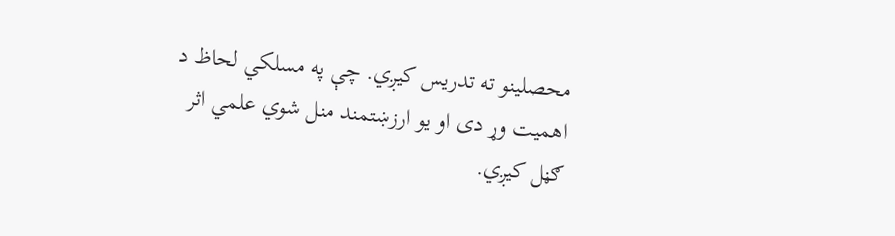محصلینو ته تدریس کیږي. چې په مسلکي لحاظ د اهمیت وړ دی او یو ارزښتمند منل شوي علمي اثر ګڼل کیږي.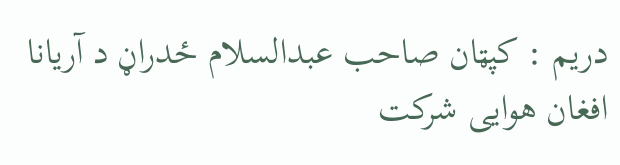دریم : کپټان صاحب عبدالسلام ځدراڼ د آریانا افغان هوایی شرکت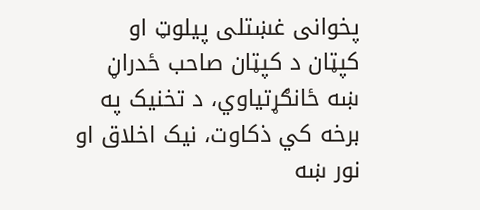پخوانی غښتلی پیلوټ او کپټان د کپټان صاحب ځدراڼ ښه ځانګړتیاوي، د تخنیک په برخه کي ذکاوت، نیک اخلاق او نور ښه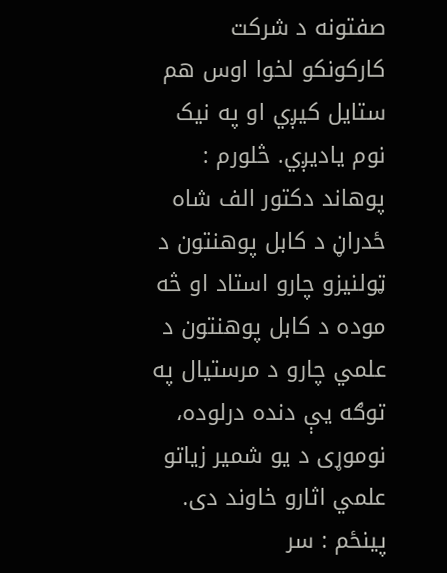صفتونه د شرکت کارکونکو لخوا اوس هم ستایل کیږي او په نیک نوم یادیږي. څلورم : پوهاند دکتور الف شاه ځدراڼ د کابل پوهنتون د ټولنیزو چارو استاد او څه موده د کابل پوهنتون د علمي چارو د مرستیال په توګه يې دنده درلوده، نوموړی د یو شمیر زیاتو علمي اثارو خاوند دی. پینځم : سر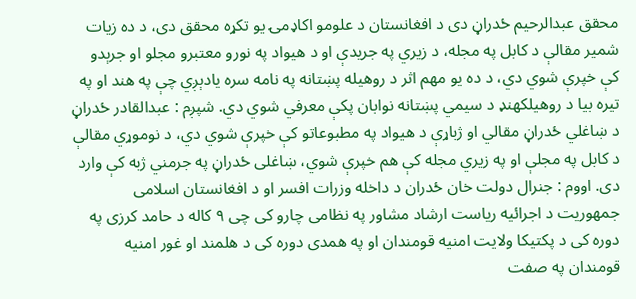محقق عبدالرحیم ځدراڼ دی د افغانستان د علومو اکاډمۍ یو تکړه محقق دی، د ده زیات شمیر مقالې د کابل په مجله، د زیري په جریدې او د هیواد په نورو معتبرو مجلو او جرېدو کې خپرې شوي دي، د ده یو مهم اثر د روهیله پښتانه په نامه سره یادېږي چې په هند او په تیره بیا د روهیلکهنډ د سیمي پښتانه نوابان پکې معرفي شوي دي. شپږم : عبدالقادر ځدراڼ د ښاغلي ځدراڼ مقالي او ژباړې د هیواد په مطبوعاتو کې خپرې شوي دي، د نوموړي مقالې د کابل په مجلې او په زیري مجله کې هم خپرې شوي، ښاغلی ځدراڼ په جرمني ژبه کې وارد دی. اووم : جنرال دولت خان ځدران د داخله وزرات افسر او د افغانستان اسلامی جمهوریت د اجرائیه ریاست ارشاد مشاور په نظامی چارو کی چی ۹ کاله د حامد کرزی په دوره کی د پکتیکا ولایت امنیه قومندان او په همدی دوره کی د هلمند او غور امنیه قومندان په صفت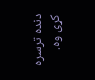دنده ترسره کړی وه.